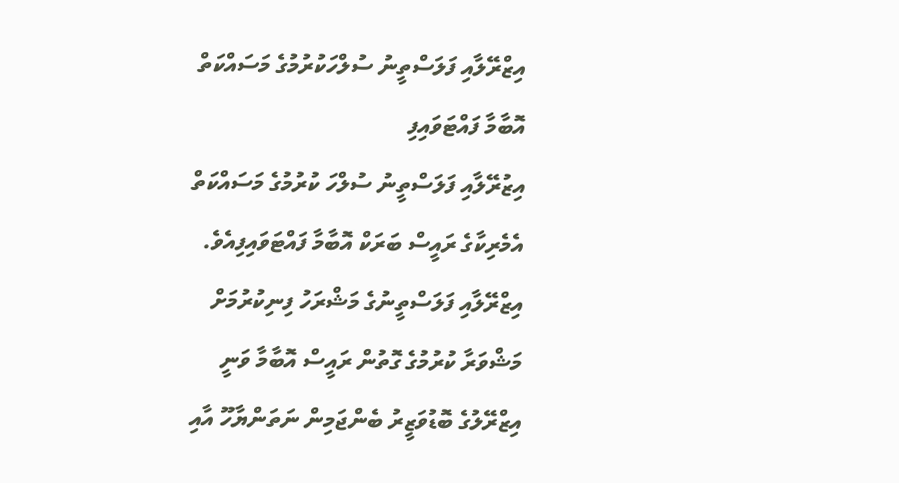އިޒްރޭލާއި ފަލަސްތީނު ސުލްހަކުރުމުގެ މަސައްކަތް އޮބާމާ ފައްޓަވައިފި
އިޒުރޭލާއި ފަލަސްތީނު ސުލްހަ ކުރުމުގެ މަސައްކަތް އެމެރިކާގެ ރައީސް ބަރަކް އޮބާމާ ފައްޓަވައިފިއެވެ.
އިޒްރޭލާއި ފަލަސްތީނުގެ މަޝްރަހު ފިނިކުރުމަށް މަޝްވަރާ ކުރުމުގެ ގޮތުން ރައީސް އޮބާމާ ވަނީ އިޒްރޭލުގެ ބޮޑުވަޒީރު ބެންޖަމިން ނަތަންޔާހޫ އާއި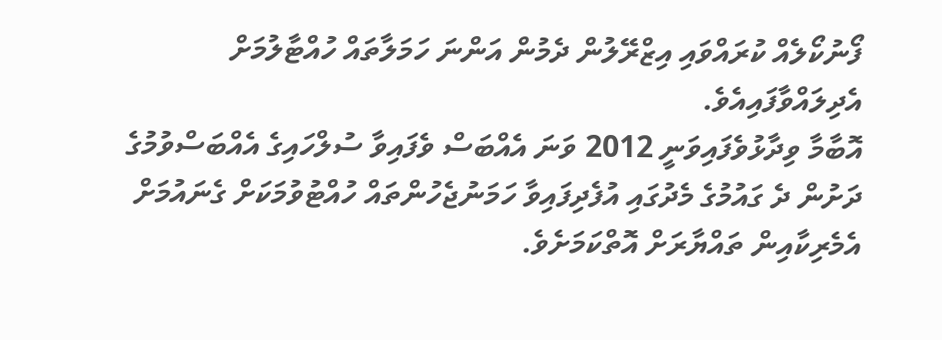ފޯނުކޯލެއް ކުރައްވައި އިޒްރޭލުން ދެމުން އަންނަ ހަމަލާތައް ހުއްޓާލުމަށް އެދިލައްވާފައިއެވެ.
އޮބާމާ ވިދާޅުވެފައިވަނީ 2012 ވަނަ އެއްބަސް ވެފައިވާ ސުލްހައިގެ އެއްބަސްވުމުގެ ދަށުން ދެ ގައުމުގެ މެދުގައި އުފެދިފައިވާ ހަމަނުޖެހުންތައް ހުއްޓުވުމަކަށް ގެނައުމަށް އެމެރިކާއިން ތައްޔާރަށް އޮތްކަމަށެވެ.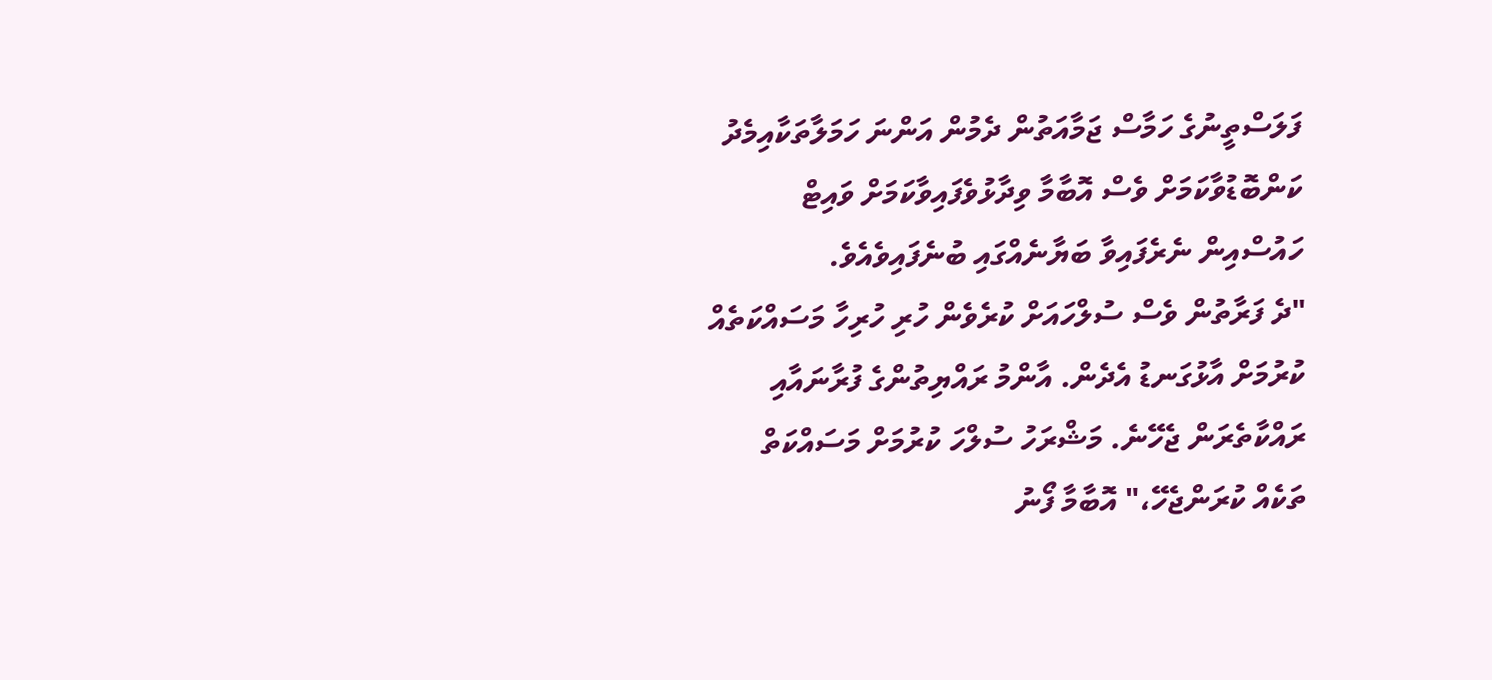ފަލަސްތީނުގެ ހަމާސް ޖަމާއަތުން ދެމުން އަންނަ ހަމަލާތަކާއިމެދު ކަންބޮޑުވާކަމަށް ވެސް އޮބާމާ ވިދާޅުވެފައިވާކަމަށް ވައިޓް ހައުސްއިން ނެރެފައިވާ ބަޔާނެއްގައި ބުނެފައިވެއެވެ.
"ދެ ފަރާތުން ވެސް ސުލްހައަށް ކުރެވެން ހުރި ހުރިހާ މަސައްކަތެއް ކުރުމަށް އާޅުގަނޑު އެދެން. އާންމު ރައްޔިތުންގެ ފުރާނައާއި ރައްކާތެރަން ޖެހޭނެ. މަޝްރަހު ސުލްހަ ކުރުމަށް މަސައްކަތް ތަކެއް ކުރަންޖެހޭ،" އޮބާމާ ފޯނު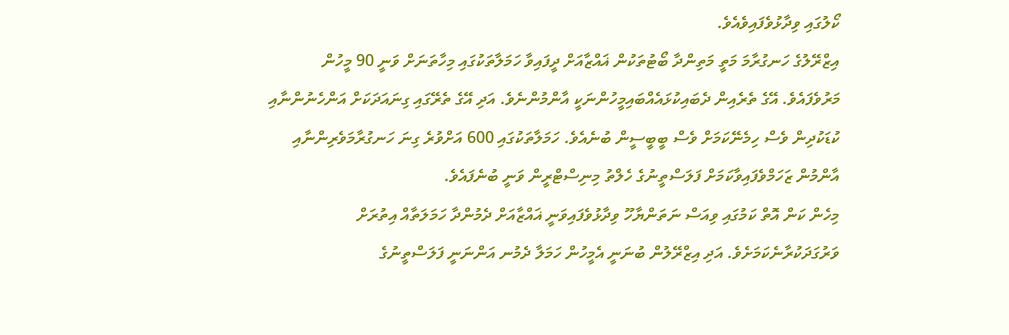ކޯލުގައި ވިދާޅުވެފައިވެއެވެ.
އިޒްރޭލުގެ ހަނގުރާމަ މަތީ މަތިންދާ ބޯޓުތަކުން ޣައްޒާއަށް ދީފައިވާ ހަމަލާތަކުގައި މިހާތަނަށް ވަނީ 90 މީހުން މަރުވެފައެވެ. އޭގެ ތެރެއިން ދެބައިކުޅައެއްބައިމީހުންނަކީ އާންމުންނެވެ. އަދި އޭގެ ތެރޭގައި ގިނައަދަކަށް އަންހެނުންނާއި ކުޑަކުދިން ވެސް ހިމެނޭކަމަށް ވެސް ބީބީސީން ބުނެއެވެ. ހަމަލާތަކުގައި 600 އަށްވުރެ ގިނަ ހަނގުރާމަވެރިންނާއި އާންމުން ޒަހަމްވެފައިވާކަމަށް ފަލަސްތީނުގެ ހެލްތު މިނިސްޓްރީން ވަނީ ބުނެފައެވެ.
މިހެން ކަން އޮތް ކަމުގައި ވިއަސް ނަތަންޔާހޫ ވިދާޅުވެފައިވަނީ ޣައްޒާއަށް ދެމުންދާ ހަމަލަތާއް އިތުރަށް ވަރުގަދަކުރާނެކަމަށެވެ. އަދި އިޒްރޭލުން ބުނަނީ އެމީހުން ހަމަލާ ދެމުނ އަންނަނީ ފަލަސްތީނުގެ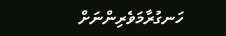ހަނގުރާމަވެރިންނަށް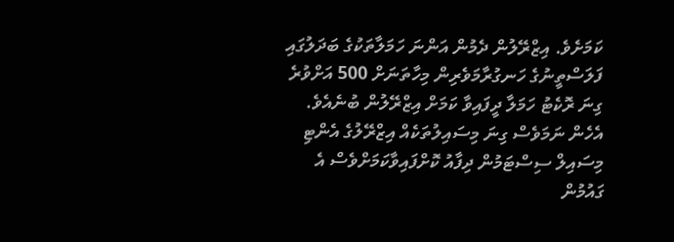ކަމަށެވެ. އިޒްރޭލުން ދެމުން އަންނަ ހަމަލާތަކުގެ ބަދަލުގައި ފަލަސްތީނުގެ ހަނގުރާމަވެރިން މިހާތަނަށް 500 އަށްވުރެ ގިނަ ރޮކެޓު ހަމަލާ ދީފައިވާ ކަމަށް އިޒްރޭލުން ބުނެއެވެ. އެހެން ނަމަވެސް ގިނަ މިސައިލުތަކެއް އިޒްރޭލުގެ އެންޓި މިސައިލް ސިސްޓަމުން ދިފާއު ކޮށްފައިވާކަމަށްވެސް އެ ގައުމުން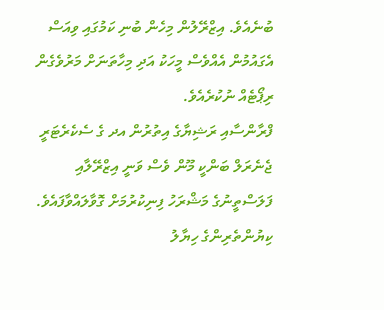ބުނެއެވެ. އިޒްރޭލުން މިހެން ބުނި ކަމުގައި ވިއަސް އެގައުމުން އެއްވެސް މީހަކު އަދި މިހާތަނަށް މަރުވެގެން ރިޕޯޓެއް ނުކުރެއެވެ.
ފްރާންސާއި ރަޝިޔާގެ އިތުރުން އދ ގެ ސެކެރެޓަރީ ޖެނެރަލް ބަންކީ މޫން ވެސް ވަނީ އިޒްރޭލާއި ފަލަސްތީނުގެ މަޝްރަހު ފިނިކުރުމަށް ގޮވާލައްވާފައެވެ.
ކިޔުންތެރިންގެ ހިޔާލު